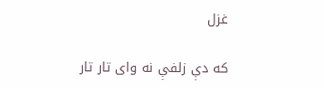غزل

که دې زلفې نه وای تار تار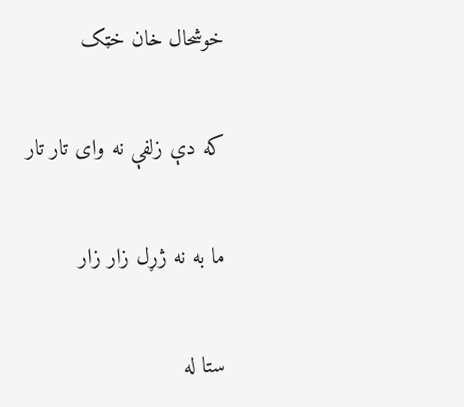خوشحال خان خټک

که دې زلفې نه وای تار تار

ما به نه ژړل زار زار

ستا له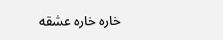خاره خاره عشقه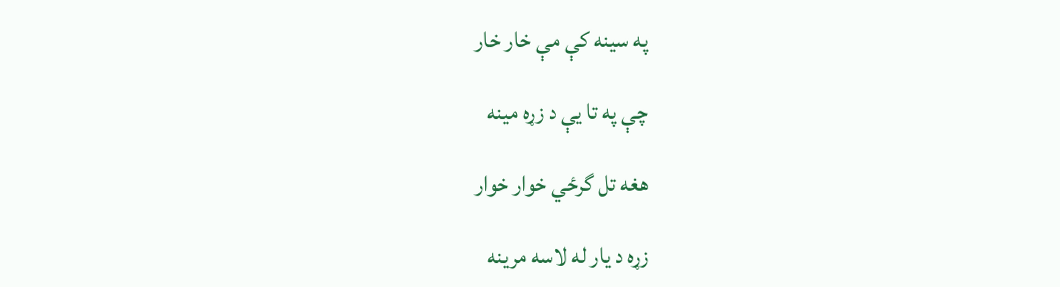په سينه کې مې خار خار

چې په تا يې د زړه مينه

هغه تل گرځي خوار خوار

زړه د يار له لاسه مرينه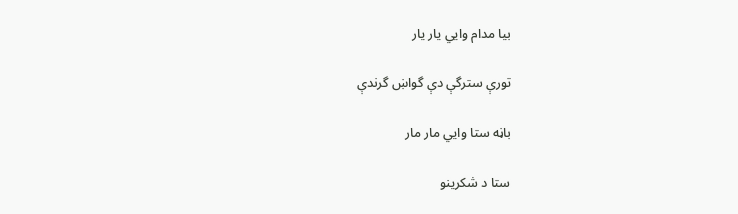بيا مدام وايي يار يار

تورې سترگې دې گواښ گرندې

باڼه ستا وايي مار مار

ستا د شکرينو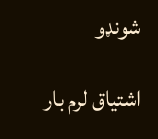شونډو

اشتياق لرم بار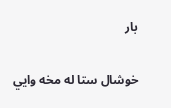بار

خوشال ستا له مخه وايي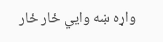واړه ښه وايي ځار ځار